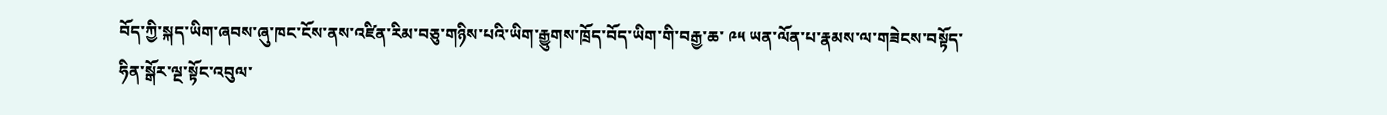བོད་ཀྱི་སྐད་ཡིག་ཞབས་ཞུ་ཁང་ངོས་ནས་འཛིན་རིམ་བཅུ་གཉིས་པའི་ཡིག་རྒྱུགས་ཁྲོད་བོད་ཡིག་གི་བརྒྱ་ཆ་ ༩༥ ཡན་ལོན་པ་རྣམས་ལ་གཟེངས་བསྟོད་ཧིན་སྒོར་ལྔ་སྟོང་འབུལ་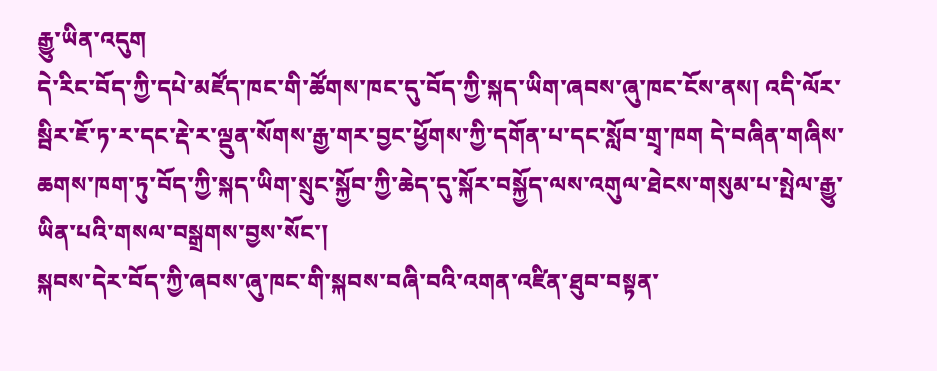རྒྱུ་ཡིན་འདུག
དེ་རིང་བོད་ཀྱི་དཔེ་མཛོད་ཁང་གི་ཚོགས་ཁང་དུ་བོད་ཀྱི་སྐད་ཡིག་ཞབས་ཞུ་ཁང་ངོས་ནས། འདི་ལོར་སྦིར་ཇོ་ཏ་ར་དང་རྡེ་ར་ལྡུན་སོགས་རྒྱ་གར་བྱང་ཕྱོགས་ཀྱི་དགོན་པ་དང་སློབ་གྲྭ་ཁག དེ་བཞིན་གཞིས་ཆགས་ཁག་ཏུ་བོད་ཀྱི་སྐད་ཡིག་སྲུང་སྐྱོབ་ཀྱི་ཆེད་དུ་སྐོར་བསྐྱོད་ལས་འགུལ་ཐེངས་གསུམ་པ་སྤེལ་རྒྱུ་ཡིན་པའི་གསལ་བསྒྲགས་བྱས་སོང་།
སྐབས་དེར་བོད་ཀྱི་ཞབས་ཞུ་ཁང་གི་སྐབས་བཞི་བའི་འགན་འཛིན་ཐུབ་བསྟན་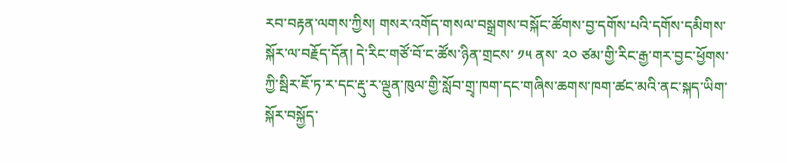རབ་བརྟན་ལགས་ཀྱིས། གསར་འགོད་གསལ་བསྒྲགས་བསྐོང་ཚོགས་བྱ་དགོས་པའི་དགོས་དམིགས་སྐོར་ལ་བརྗོད་དོན། དེ་རིང་གཙོ་བོ་ང་ཚོས་ཉིན་གྲངས་ ༡༥ ནས་ ༢༠ ཙམ་གྱི་རིང་རྒྱ་གར་བྱང་ཕྱོགས་ཀྱི་སྦིར་ཇོ་ཏ་ར་དང་རྡུ་ར་ལྡུན་ཁུལ་གྱི་སློབ་གྲྭ་ཁག་དང་གཞིས་ཆགས་ཁག་ཚང་མའི་ནང་སྐད་ཡིག་སྐོར་བསྐྱོད་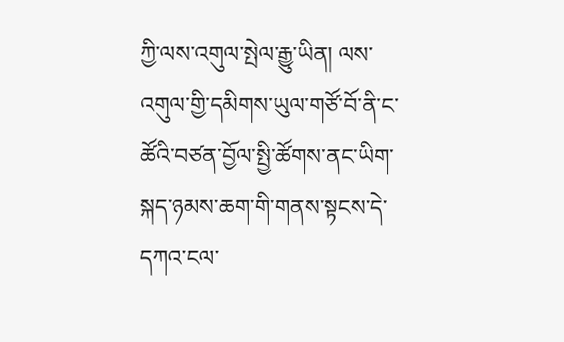ཀྱི་ལས་འགུལ་སྤེལ་རྒྱུ་ཡིན། ལས་འགུལ་གྱི་དམིགས་ཡུལ་གཙོ་བོ་ནི་ང་ཚོའི་བཙན་བྱོལ་སྤྱི་ཚོགས་ནང་ཡིག་སྐད་ཉམས་ཆག་གི་གནས་སྟངས་དེ་དཀའ་ངལ་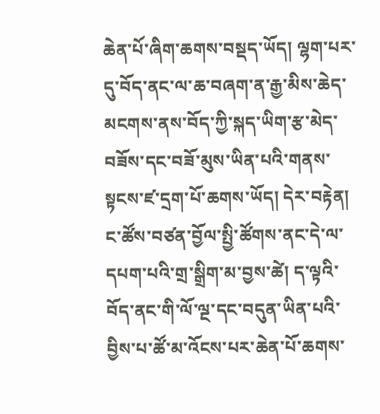ཆེན་པོ་ཞིག་ཆགས་བསྡད་ཡོད། ལྷག་པར་དུ་བོད་ནང་ལ་ཆ་བཞག་ན་རྒྱ་མིས་ཆེད་མངགས་ནས་བོད་ཀྱི་སྐད་ཡིག་རྩ་མེད་བཟོས་དང་བཟོ་མུས་ཡིན་པའི་གནས་སྟངས་ཛ་དྲག་པོ་ཆགས་ཡོད། དེར་བརྟེན། ང་ཚོས་བཙན་བྱོལ་སྤྱི་ཚོགས་ནང་དེ་ལ་དཔག་པའི་གྲ་སྒྲིག་མ་བྱས་ཚེ། ད་ལྟའི་བོད་ནང་གི་ལོ་ལྔ་དང་བདུན་ཡིན་པའི་བྱིས་པ་ཚོ་མ་འོངས་པར་ཆེན་པོ་ཆགས་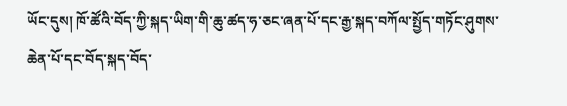ཡོང་དུས། ཁོ་ཚོའི་བོད་ཀྱི་སྐད་ཡིག་གི་ཆུ་ཚད་ཧ་ཅང་ཞན་པོ་དང་རྒྱ་སྐད་བཀོལ་སྤྱོད་གཏོང་ཤུགས་ཆེན་པོ་དང་བོད་སྐད་བོད་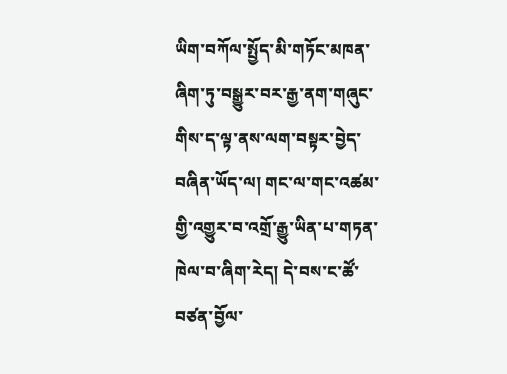ཡིག་བཀོལ་སྤྱོད་མི་གཏོང་མཁན་ཞིག་ཏུ་བསྒྱུར་བར་རྒྱ་ནག་གཞུང་གིས་ད་ལྟ་ནས་ལག་བསྟར་བྱེད་བཞིན་ཡོད་ལ། གང་ལ་གང་འཚམ་གྱི་འགྱུར་བ་འགྲོ་རྒྱུ་ཡིན་པ་གཏན་ཁེལ་བ་ཞིག་རེད། དེ་བས་ང་ཚོ་བཙན་བྱོལ་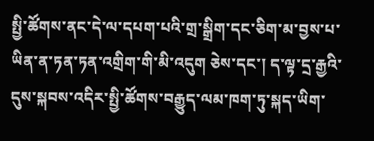སྤྱི་ཚོགས་ནང་དེ་ལ་དཔག་པའི་གྲ་སྒྲིག་དང་ཅིག་མ་བྱས་པ་ཡིན་ན་ཏན་ཏན་འགྲིག་གི་མི་འདུག ཅེས་དང་། ད་ལྟ་དྲ་རྒྱའི་དུས་སྐབས་འདིར་སྤྱི་ཚོགས་བརྒྱུད་ལམ་ཁག་ཏུ་སྐད་ཡིག་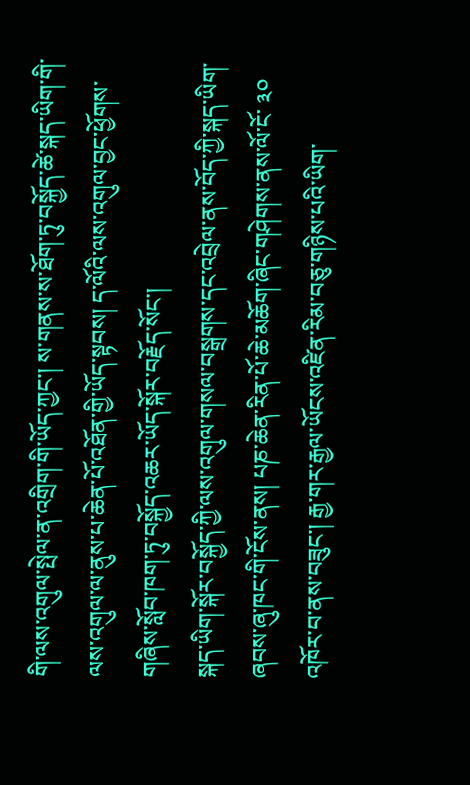གི་ལས་འགུལ་སྤེལ་ན་འགྲིག་གི་ཡོད་ཀྱང་། ས་གནས་ས་ཐོག་ཏུ་བསྐྱོད་ཚེ་སྐད་ཡིག་གི་ལས་འགུལ་ལ་ནུས་པ་ཆེན་པོ་འཐོན་གྱི་ཡོད་སྟབས། ད་ལོའི་ལས་འགུལ་བྱང་ཕྱོགས་གཞིས་སློབ་ཁག་ཏུ་བསྐྱོད་འཆར་ཡོད་སྐོར་བརྗོད་སོང་།
སྐད་ཡིག་སྐོར་བསྐྱོད་ཀྱི་ལས་འགུལ་གསལ་བསྒྲགས་དང་འབྲེལ་ནས་བོད་ཀྱི་སྐད་ཡིག་ཞབས་ཞུ་ཁང་གི་ངོས་ནས། པཎ་ཆེན་རིན་པོ་ཆེ་མཆོག་ཞིང་གཤེགས་ནས་ལོ་ངོ་ ༣༠ འཁོར་བ་ནས་བཟུང་། རྒྱ་གར་རྒྱལ་ཡོངས་འཛིན་རིམ་བཅུ་གཉིས་པའི་ཡིག་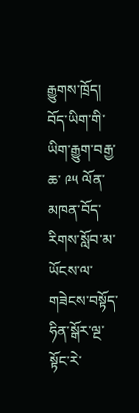རྒྱུགས་ཁྲོད། བོད་ཡིག་གི་ཡིག་རྒྱུག་བརྒྱ་ཆ་ ༩༥ ལོན་མཁན་བོད་རིགས་སློབ་མ་ཡོངས་ལ་གཟེངས་བསྟོད་ཧིན་སྒོར་ལྔ་སྟོང་རེ་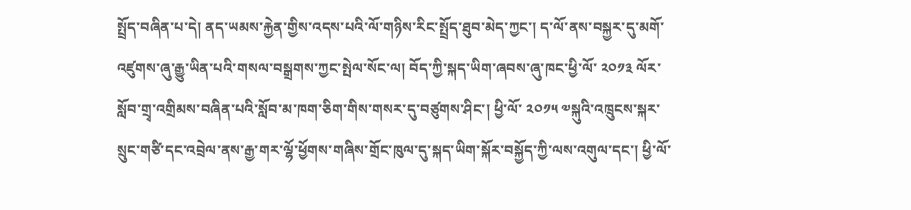སྤྲོད་བཞིན་པ་དེ། ནད་ཡམས་རྐྱེན་གྱིས་འདས་པའི་ལོ་གཉིས་རིང་སྤྲོད་ཐུབ་མེད་ཀྱང་། ད་ལོ་ནས་བསྐྱར་དུ་མགོ་འཛུགས་ཞུ་རྒྱུ་ཡིན་པའི་གསལ་བསྒྲགས་ཀྱང་སྤེལ་སོང་ལ། བོད་ཀྱི་སྐད་ཡིག་ཞབས་ཞུ་ཁང་ཕྱི་ལོ་ ༢༠༡༣ ལོར་སློབ་གྲྭ་འགྲིམས་བཞིན་པའི་སློབ་མ་ཁག་ཅིག་གིས་གསར་དུ་བཙུགས་ཤིང་། ཕྱི་ལོ་ ༢༠༡༥ ༧སྐུའི་འཁྲུངས་སྐར་སྲུང་གཙི་དང་འབྲེལ་ནས་རྒྱ་གར་ལྷོ་ཕྱོགས་གཞིས་གྲོང་ཁུལ་དུ་སྐད་ཡིག་སྐོར་བསྐྱོད་ཀྱི་ལས་འགུལ་དང་། ཕྱི་ལོ་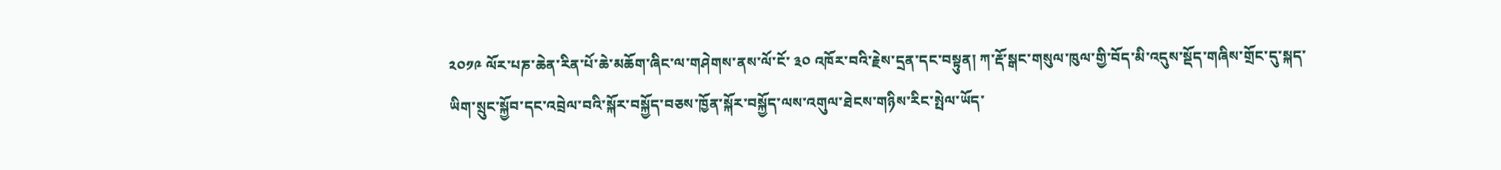༢༠༡༩ ལོར་པཎ་ཆེན་རིན་པོ་ཆེ་མཆོག་ཞིང་ལ་གཤེགས་ནས་ལོ་ངོ་ ༣༠ འཁོར་བའི་རྗེས་དྲན་དང་བསྟུན། ཀ་རྡོ་སྒང་གསུལ་ཁུལ་གྱི་བོད་མི་འདུས་སྡོད་གཞིས་གྲོང་དུ་སྐད་ཡིག་སྲུང་སྐྱོབ་དང་འབྲེལ་བའི་སྐོར་བསྐྱོད་བཅས་ཁྱོན་སྐོར་བསྐྱོད་ལས་འགུལ་ཐེངས་གཉིས་རིང་སྤེལ་ཡོད་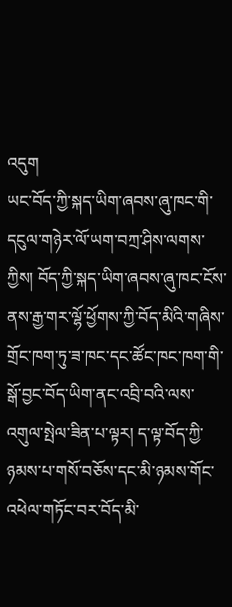འདུག
ཡང་བོད་ཀྱི་སྐད་ཡིག་ཞབས་ཞུ་ཁང་གི་དངུལ་གཉེར་ལོ་ཡག་བཀྲ་ཤིས་ལགས་ཀྱིས། བོད་ཀྱི་སྐད་ཡིག་ཞབས་ཞུ་ཁང་ངོས་ནས་རྒྱ་གར་ལྷོ་ཕྱོགས་ཀྱི་བོད་མིའི་གཞིས་གྲོང་ཁག་ཏུ་ཟ་ཁང་དང་ཚོང་ཁང་ཁག་གི་སྒོ་བྱང་བོད་ཡིག་ནང་འབྲི་བའི་ལས་འགུལ་སྤེལ་ཟིན་པ་ལྟར། ད་ལྟ་བོད་ཀྱི་ཉམས་པ་གསོ་བཅོས་དང་མི་ཉམས་གོང་འཕེལ་གཏོང་བར་བོད་མི་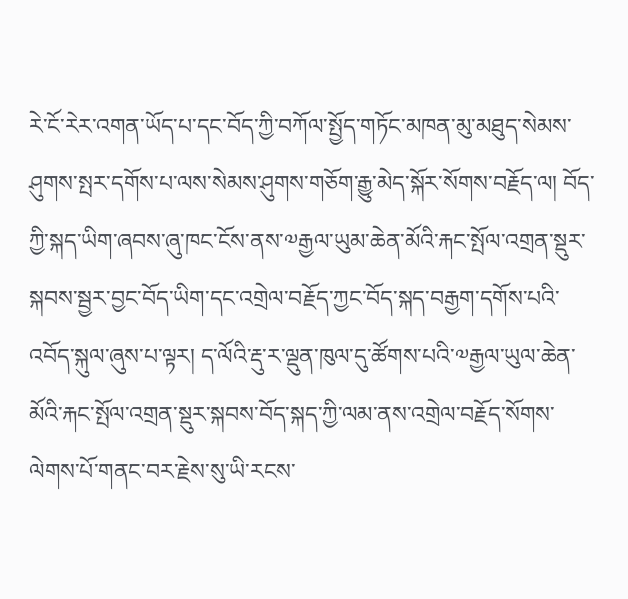རེ་ངོ་རེར་འགན་ཡོད་པ་དང་བོད་ཀྱི་བཀོལ་སྤྱོད་གཏོང་མཁན་མུ་མཐུད་སེམས་ཤུགས་སྤར་དགོས་པ་ལས་སེམས་ཤུགས་གཅོག་རྒྱུ་མེད་སྐོར་སོགས་བརྗོད་ལ། བོད་ཀྱི་སྐད་ཡིག་ཞབས་ཞུ་ཁང་ངོས་ནས་༧རྒྱལ་ཡུམ་ཆེན་མོའི་རྐང་སྤོལ་འགྲན་སྡུར་སྐབས་སྦྱར་བྱང་བོད་ཡིག་དང་འགྲེལ་བརྗོད་ཀྱང་བོད་སྐད་བརྒྱག་དགོས་པའི་འབོད་སྐུལ་ཞུས་པ་ལྟར། ད་ལོའི་རྡུ་ར་ལྡུན་ཁུལ་དུ་ཚོགས་པའི་༧རྒྱལ་ཡུལ་ཆེན་མོའི་རྐང་སྤོལ་འགྲན་སྡུར་སྐབས་བོད་སྐད་ཀྱི་ལམ་ནས་འགྲེལ་བརྗོད་སོགས་ལེགས་པོ་གནང་བར་རྗེས་སུ་ཡི་རངས་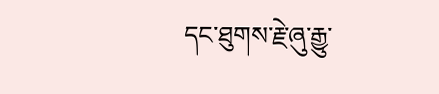དང་ཐུགས་རྗེ་ཞུ་རྒྱུ་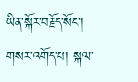ཡིན་སྐོར་བརྗོད་སོང་།
གསར་འགོད་པ། སྐལ་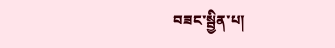བཟང་སྦྱིན་པ།